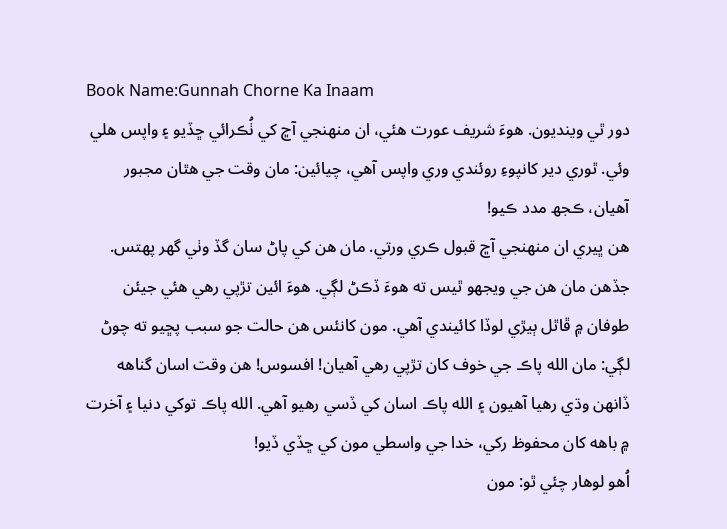Book Name:Gunnah Chorne Ka Inaam
دور ٿي وينديون. هوءَ شريف عورت هئي، ان منهنجي آڇ کي ٺُڪرائي ڇڏيو ۽ واپس هلي وئي. ٿوري دير کانپوءِ روئندي وري واپس آهي، چيائين: مان وقت جي هٿان مجبور آهيان، ڪجھ مدد ڪيو!
هن ڀيري ان منهنجي آڇ قبول ڪري ورتي. مان هن کي پاڻ سان گڏ وٺي گهر پهتس. جڏهن مان هن جي ويجهو ٿيس ته هوءَ ڏڪڻ لڳي. هوءَ ائين تڙپي رهي هئي جيئن طوفان ۾ ڦاٿل ٻيڙي لوڏا کائيندي آهي. مون کانئس هن حالت جو سبب پڇيو ته چوڻ لڳي: مان الله پاڪ جي خوف کان تڙپي رهي آهيان! افسوس! هن وقت اسان گناهه ڏانهن وڌي رهيا آهيون ۽ الله پاڪ اسان کي ڏسي رهيو آهي. الله پاڪ توکي دنيا ۽ آخرت ۾ باهه کان محفوظ رکي، خدا جي واسطي مون کي ڇڏي ڏيو!
اُهو لوھار چئي ٿو: مون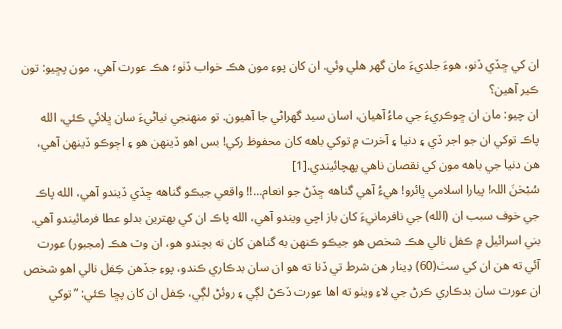ان کي ڇڏي ڏنو، هوءَ جلديءَ مان گهر هلي وئي. ان کان پوءِ مون هڪ خواب ڏٺو؛ هڪ عورت آهي، مون پڇيو: تون ڪير آهين؟
ان چيو: مان ان ڇوڪريءَ جي ماءُ آهيان، اسان سيد گھراڻي جا آهيون. تو منهنجي نياڻيءَ سان ڀلائي ڪئي، الله پاڪ توکي ان جو اجر ڏي ۽ دنيا ۽ آخرت ۾ توکي باهه کان محفوظ رکي! بس اهو ڏينهن هو ۽ اڄوڪو ڏينهن آهي، هن دنيا جي باهه مون کي نقصان ناهي پهچائيندي.[1]
سُبْحٰنَ اللہ! پيارا اسلامي ڀائرو! هيءُ آهي گناهه ڇڏڻ جو انعام...!! واقعي جيڪو گناهه ڇڏي ڏيندو آهي، الله پاڪ جي خوف سبب ان (الله) جي نافرمانيءَ کان باز اچي ويندو آهي، الله پاڪ ان کي بهترين بدلو عطا فرمائيندو آهي.
بني اسرائيل ۾ ڪفل نالي هڪ شخص هو جيڪو ڪنهن به گناھن کان نه بچندو هو، ان وٽ هڪ (مجبور) عورت آئي ته هن ان کي سٺ(60) دِينار هن شرط تي ڏنا ته هو ان سان بدڪاري ڪندو، پوءِ جڏهن ڪِفل نالي اهو شخص ان عورت سان بدڪاري ڪرڻ جي لاءِ ويٺو ته اها عورت ڏڪڻ لڳي ۽ روئڻ لڳي، ڪِفل ان کان پڇا ڪئي: ”توکي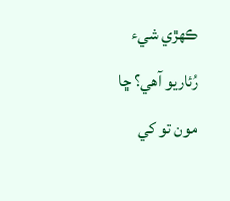ڪهڙي شيء رُئاريو آهي؟ ڇا مون تو کي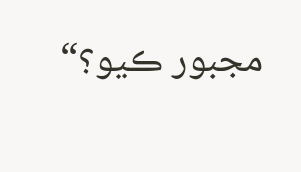مجبور ڪيو؟“